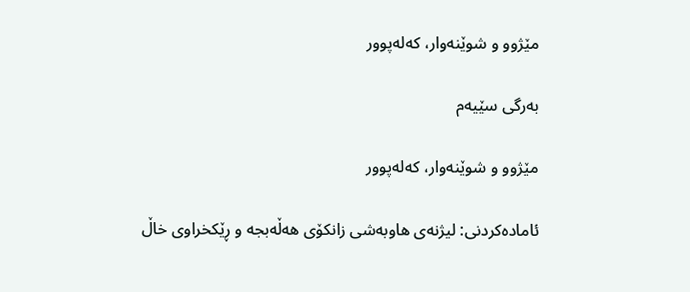مێژوو و شوێنەوار، کەلەپوور

بەرگی سێیەم

مێژوو و شوێنەوار، کەلەپوور

ئامادەکردنی: لیژنه‌ی هاوبه‌شی زانكۆی هه‌ڵه‌بجه‌ و ڕێكخراوی خاڵ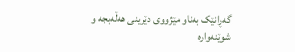گەڕانێک بەناو مێژووی دێرینی هەڵەبجە و شوێنەوارە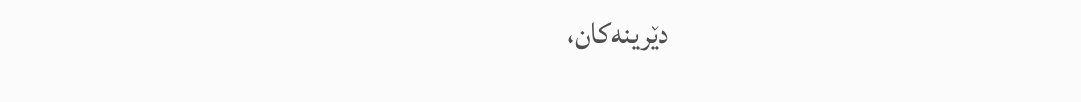دێرینەکان،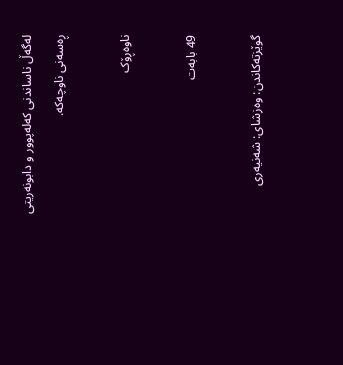لەگەڵ ناساندنی کەلەپوور و دابونەریتی ڕەسەنی ناوچەکە.

ناوەڕۆک

49 بابەت

گوێزتەکاندن: وەزشای: شەنیەری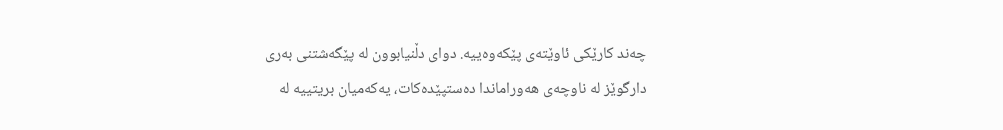چەند کارێکی ئاوێتەی پێکەوەییە. دوای دڵنیابوون لە پێگەشتنی بەری دارگوێز لە ناوچەی هەوراماندا دەستپێدەکات، یەکەمیان بریتییە لە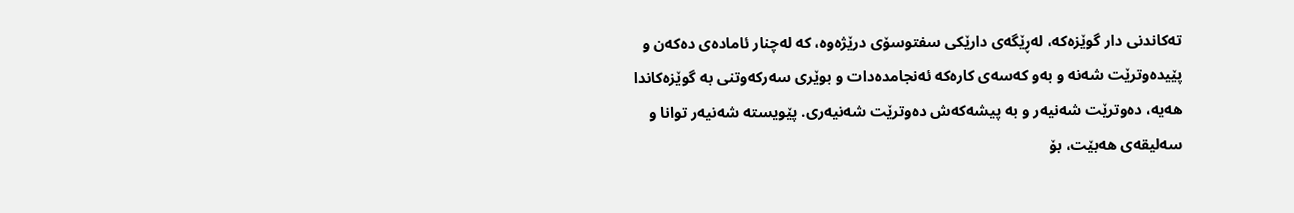تەکاندنی دار گوێزەکە، لەڕێگەی دارێکی سفتوسۆی درێژەوە، کە لەچنار ئامادەی دەکەن و پێیدەوترێت شەنە و بەو کەسەی کارەکە ئەنجامدەدات و بوێری سەرکەوتنی بە گوێزەکاندا هەیە، دەوترێت شەنیەر و بە پیشەکەش دەوترێت شەنیەری. پێویستە شەنیەر توانا و سەلیقەی هەبێت، بۆ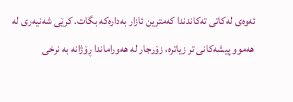ئەوەی لەکاتی تەکاندندا کەمترین ئازار بەدارەکە بگات. کرێی شەنیەری لە هەموو پیشەکانی تر زیاترە، زۆرجار لە هەوراماندا ڕۆژانە بە نرخی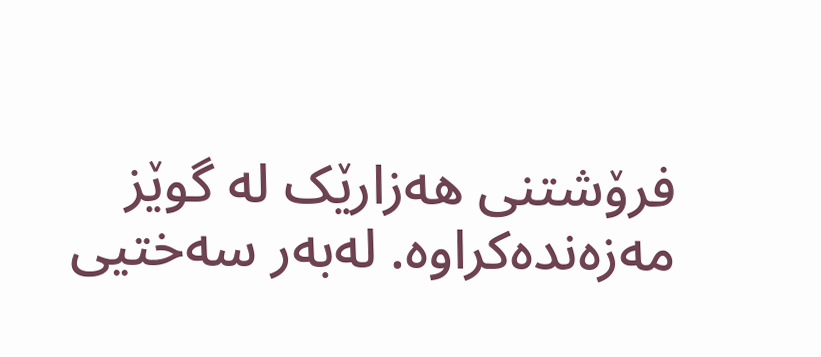فرۆشتنی هەزارێک لە گوێز مەزەندەکراوە. لەبەر سەختیی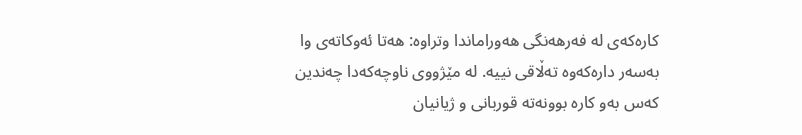کارەکەی لە فەرهەنگی هەوراماندا وتراوە: هەتا ئەوکاتەی وا بەسەر دارەکەوە تەڵاقی نییە. لە مێژووی ناوچەکەدا چەندین کەس بەو کارە بوونەتە قوربانی و ژیانیان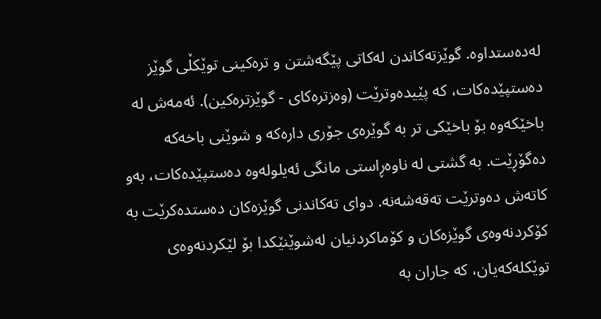لەدەستداوە. گوێزتەکاندن لەکاتی پێگەشتن و ترەکینی توێکڵی گوێز دەستپێدەکات، کە پێیدەوترێت (وەزترەکای - گوێزترەکین). ئەمەش لە باخێکەوە بۆ باخێکی تر بە گوێرەی جۆری دارەکە و شوێنی باخەکە دەگۆڕێت. بە گشتی لە ناوەڕاستی مانگی ئەیلولەوە دەستپێدەکات، بەو کاتەش دەوترێت تەقەشەنە. دوای تەکاندنی گوێزەکان دەستدەکرێت بە کۆکردنەوەی گوێزەکان و کۆماکردنیان لەشوێنێکدا بۆ لێکردنەوەی توێکلەکەیان، کە جاران بە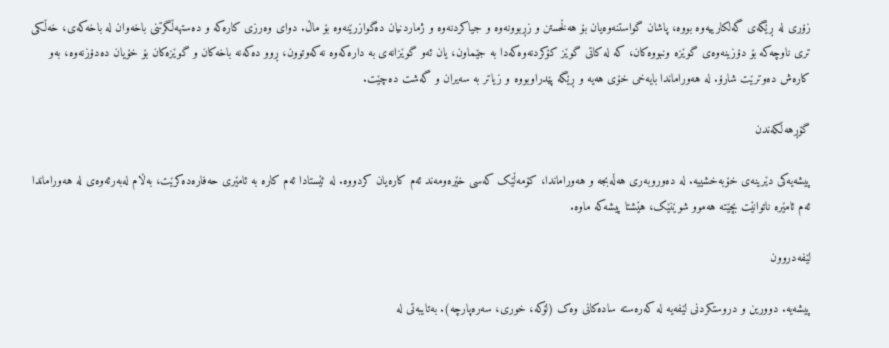زۆری لە ڕێگەی گەلکارییەوە بووە، پاشان گواستنەوەیان بۆ هەڵخستن و زڕبوونەوە و جیاکردنەوە و ژماردنیان دەگوازرێنەوە بۆ ماڵ. دوای وەرزی کارەکە و دەستهەڵگرتنی باخەوان لە باخەکەی، خەڵکی تری ناوچەکە بۆ دۆزینەوەی گوێزە ونبووەکان، کە لە کاتی گوێز کۆکردنەوەکەدا بە جێماون، یان ئەو گوێزانەی بە دارەکەوە نەکەوتوون، ڕوو دەکەنە باخەکان و گوێزەکان بۆ خۆیان دەدۆزنەوە، بەو کارەش دەوترێت شارۆ. لە هەوراماندا بایەخی خۆی هەیە و ڕێگە پێدراوبووە و زیاتر بە سەیران و گەشت دەچێت.

گۆڕهەڵکەندن

پیشەیەکی دێرینەی خۆبەخشییە. لە دەوروبەری هەڵەبجە و هەوراماندا، کۆمەڵێک کەسی خێرەومەند ئەم کارەیان کردووە. لە ئێستادا ئەم کارە بە ئامێری حەفارەدەکرێت، بەڵام لەبەرئەوەی لە هەوراماندا ئەم ئامێرە ناتوانێت بچێتە هەموو شوێنێک، هێشتا پیشەکە ماوە.

لێفەدروون

پیشەیە. دوورین و دروستکردنی لێفەیە لە کەرەستە سادەکانی وەک (لۆکە، خوری، سەرەپارچە). بەتایبەتی لە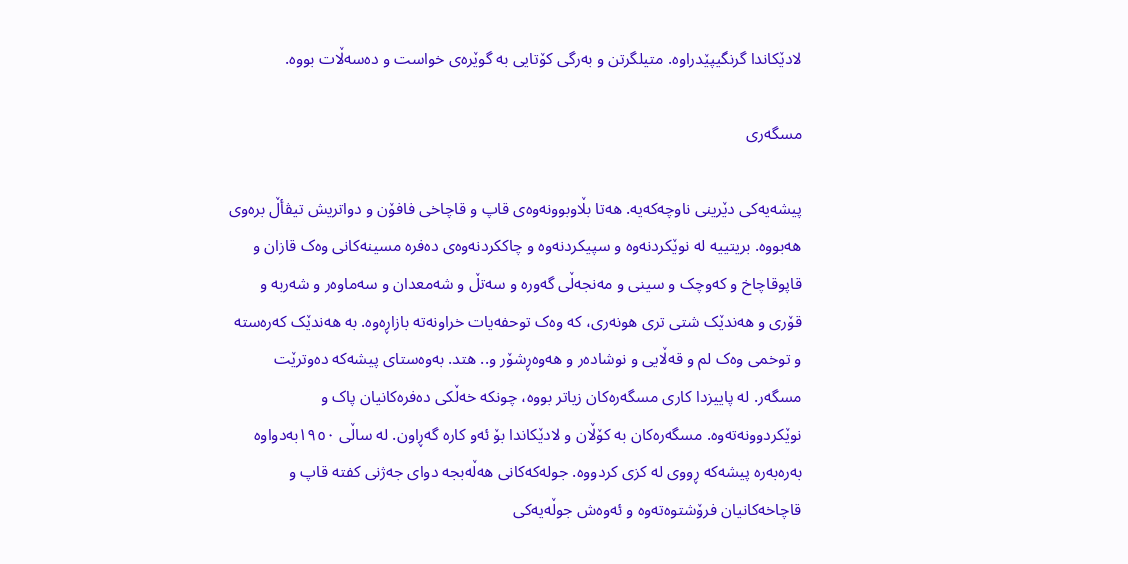لادێکاندا گرنگیپێدراوە. متیلگرتن و بەرگی کۆتایی بە گوێرەی خواست و دەسەڵات بووە.

مسگەری

پیشەیەکی دێرینی ناوچەکەیە. هەتا بڵاوبوونەوەی قاپ و قاچاخی فافۆن و دواتریش تیڤأڵ برەوی هەبووە. بریتییە لە نوێکردنەوە و سپیکردنەوە و چاککردنەوەی دەفرە مسینەکانی وەک قازان و قاپوقاچاخ و کەوچک و سینی و مەنجەڵی گەورە و سەتڵ و شەمعدان و سەماوەر و شەربە و قۆری و هەندێک شتی تری هونەری، کە وەک توحفەیات خراونەتە بازاڕەوە. بە هەندێک کەرەستە و توخمی وەک لم و قەڵایی و نوشادەر و هەوەڕشۆر و.. هتد. بەوەستای پیشەکە دەوترێت مسگەر. لە پاییزدا کاری مسگەرەکان زیاتر بووە، چونکە خەڵکی دەفرەکانیان پاک و نوێکردوونەتەوە. مسگەرەکان بە کۆڵان و لادێکاندا بۆ ئەو کارە گەڕاون. لە ساڵی ١٩٥٠بەدواوە بەرەبەرە پیشەکە ڕووی لە کزی کردووە. جولەکەکانی هەڵەبجە دوای جەژنی کفتە قاپ و قاچاخەکانیان فرۆشتوەتەوە و ئەوەش جوڵەیەکی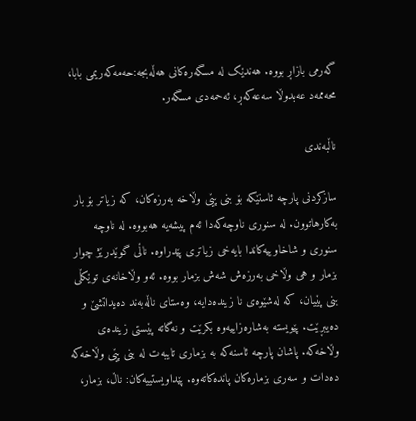گەرمی بازاڕ بووە. هەندێک لە مسگەرەکانی هەڵەبجە:حەمەکەریمی بابا، محەممەد عەبدوڵا سەعەکەڕ، ئەحمەدی مسگەر.

ناڵبەندی

سازکردنی پارچە ئاسنێکە بۆ بنی پێی وڵاخە بەرزەکان، کە زیاتر بۆ بار بەکارهاتوون. لە سنوری ناوچەکەدا ئەم پیشەیە هەبووە. لە ناوچە سنوری و شاخاوییەکاندا بایەخی زیاتری پێدراوە. ناڵی گوێدرێژ چوار بزمار و هی وڵاخی بەرزەش شەش بزمار بووە. ئەو وڵاخانەی توێکڵی بنی پێیان، کە لەشێوەی نا زیندەدایە، وەستای ناڵەبەند دەیداتشێ و دەیبڕێت. پێویستە بەشارەزاییەوە بکرێت و نەگاتە پێستی زیندەی وڵاخەکە. پاشان پارچە ئاسنەکە بە بزماری تایبەت لە بنی پێی وڵاخەکە دەدات و سەری بزمارەکان پاندەکاتەوە. پێداویستییەکان: ناڵ، بزمار،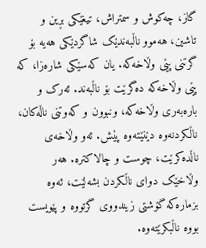گاز، چەکوش و سمتراش، تیغێکی بڕین و تاشین، هەموو ناڵبەندێک شاگردێکی هەیە بۆ گرتنی پێی وڵاخەکە. یان کەسێکی شارەزا، کە پێی وڵاخەکە دەگرێت بۆ ناڵبەند. ئەرک و بارەبەری وڵاخەکە، ونبوون و کەوتنی ناڵەکان، ناڵکردنەوە دێنێتەوە پێش. ئەو وڵاخەی ناڵدەکرێت، چوست و چالاکترە. هەر وڵاخێک دوای ناڵکردن بشەلێت، ئەوە بزمارەکە گۆشتی زیندووی گرتووە و پێویست بووە ناڵبکرێتەوە.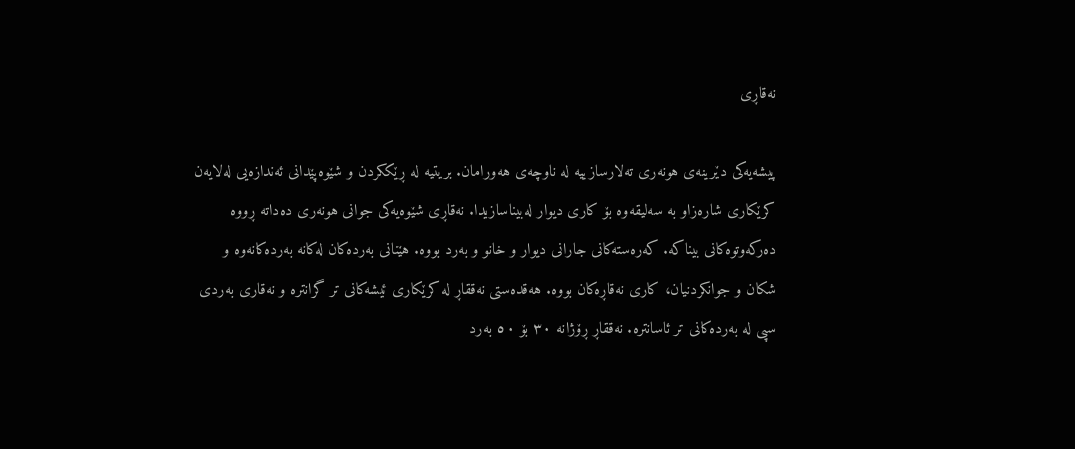نەقاڕی

پیشەیەکی دێرینەی هونەری تەلارسازییە لە ناوچەی هەورامان. بریتیە لە ڕێککردن و شێوەپێدانی ئەندازەیی لەلایەن کرێکاری شارەزاو بە سەلیقەوە بۆ کاری دیوار لەبیناسازیدا. نەقاڕی شێوەیەکی جوانی هونەری دەداتە ڕووە دەرکەوتوەکانی بیناکە. کەرەستەکانی جارانی دیوار و خانو و بەرد بووە. هێنانی بەردەکان لەکانە بەردەکانەوە و شکان و جوانکردنیان، کاری نەقاڕەکان بووە. هەقدەستی نەققاڕ لە کرێکاری ئیشەکانی تر گرانترە و نەقاری بەردی سپی لە بەردەکانی تر ئاسانترە. نەققاڕ ڕۆژانە ٣٠ بۆ ٥٠ بەرد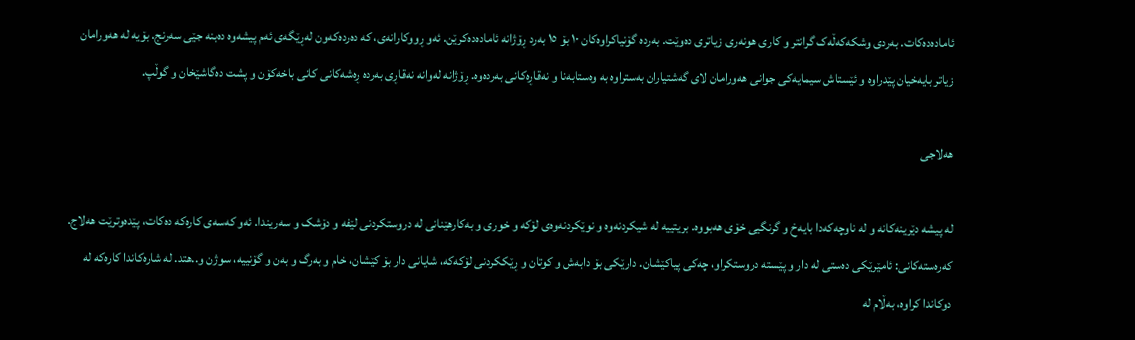ئامادەدەکات. بەردی وشکەکەڵەک گرانتر و کاری هونەری زیاتری دەوێت. بەردە گۆنیاکراوەکان ١٠ بۆ ١٥ بەرد ڕۆژانە ئامادەدەکرێن. ئەو ڕووکارانەی، کە دەردەکەون لەڕێگەی ئەم پیشەوە دەبنە جێی سەرنج. بۆیە لە هەورامان زیاتر بایەخیان پێدراوە و ئێستاش سیمایەکی جوانی هەورامان لای گەشتیاران بەستراوە بە وەستابەنا و نەقاڕەکانی بەردەوە. ڕۆژانە لەوانە نەقاڕی بەردە ڕەشەکانی کانی باخەکۆن و پشت دەگاشێخان و گوڵپ.

هەلاجی

لە پیشە دێرینەکانە و لە ناوچەکەدا بایەخ و گرنگیی خۆی هەبووە. بریتییە لە شیکردنەوە و نوێکردنەوەی لۆکە و خوری و بەکارهێنانی لە دروستکردنی لێفە و دۆشک و سەریندا. ئەو کەسەی کارەکە دەکات، پێدەوترێت هەلاج. کەرەستەکانی: ئامێرێکی دەستی لە دار و پێستە دروستکراو، چەکی پیاکێشان. دارێکی بۆ دابەش و کوتان و ڕێککردنی لۆکەکە، شایانی دار بۆ کێشان، خام و بەرگ و بەن و گۆنییە، سوژن و..هتد. لە شارەکاندا کارەکە لە دوکاندا کراوە، بەڵام لە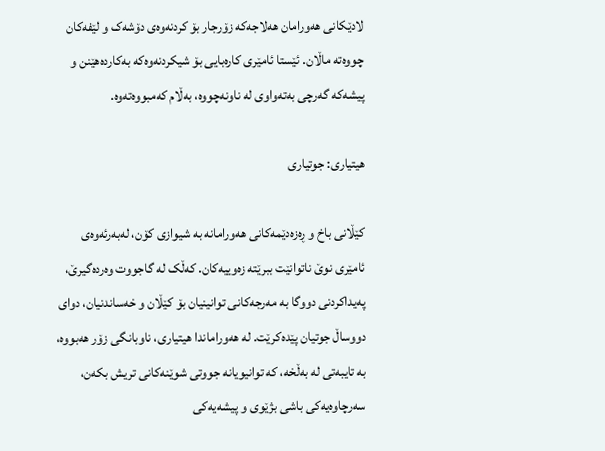لادێکانی هەورامان هەلاجەکە زۆرجار بۆ کردنەوەی دۆشەک و لێفەکان چووەتە ماڵان. ئێستا ئامێری کارەبایی بۆ شیکردنەوەکە بەکاردەهێنن و پیشەکە گەرچی بەتەواوی لە ناونەچووە، بەڵام کەمبووەتەوە.

هیتیاری: جوتیاری

کێڵانی باخ و ڕەزەدێمەکانی هەورامانە بە شیوازی کۆن، لەبەرئەوەی ئامێری نوێ ناتوانێت ببرێتە زەوییەکان. کەڵک لە گاجووت وەردەگیرێ، پەیداکردنی دووگا بە مەرجەکانی توانینیان بۆ کێڵان و خەساندنیان، دوای دووساڵ جوتیان پێدەکرێت. لە هەوراماندا هیتیاری، ناوبانگی زۆر هەبووە، بە تایبەتی لە بەڵخە، کە توانیویانە جووتی شوێنەکانی تریش بکەن، سەرچاوەیەکی باشی بژێوی و پیشەیەکی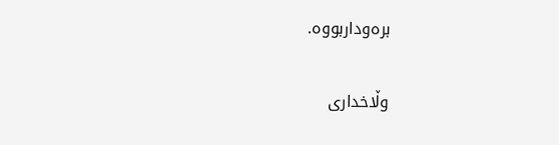برەوداربووە.

وڵاخداری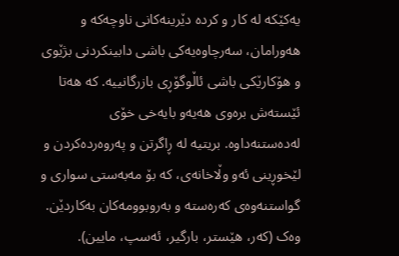یەکێکە لە کار و کردە دێرینەکانی ناوچەکە و هەورامان، سەرچاوەیەکی باشی دابینکردنی بژێوی و هۆکارێکی باشی ئاڵوگۆڕی بازرگانییە. کە هەتا ئێستەش برەوی هەیەو بایەخی خۆی لەدەستنەداوە. بریتیە لە ڕاگرتن و پەروەردەکردن و لێخوڕینی ئەو وڵاخانەی، کە بۆ مەبەستی سواری و گواستنەوەی کەرەستە و بەروبوومەکان بەکاردێن. وەک (کەر، هێستر، بارگیر، ئەسپ، مایین).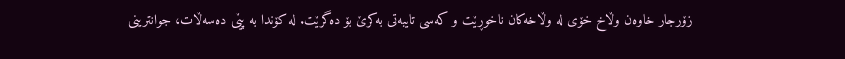زۆرجار خاوەن وڵاخ خۆی لە وڵاخەکان ناخوڕێت و کەسی تایبەتی بەکرێ بۆ دەگرێت. لە کۆندا بە پێی دەسەڵات، جوانترینی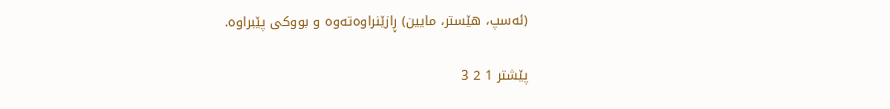(ئەسپ، هێستر، مایین) ڕازێنراوەتەوە و بووکی پێبراوە.

پێشتر 1 2 3